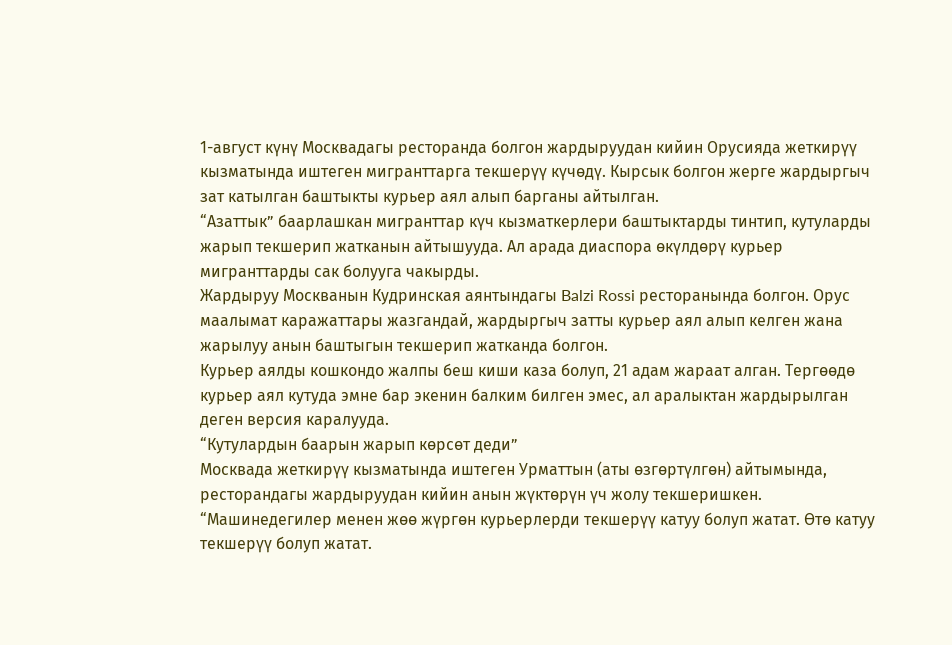1-август күнү Москвадагы ресторанда болгон жардыруудан кийин Орусияда жеткирүү кызматында иштеген мигранттарга текшерүү күчөдү. Кырсык болгон жерге жардыргыч зат катылган баштыкты курьер аял алып барганы айтылган.
“Азаттык” баарлашкан мигранттар күч кызматкерлери баштыктарды тинтип, кутуларды жарып текшерип жатканын айтышууда. Ал арада диаспора өкүлдөрү курьер мигранттарды сак болууга чакырды.
Жардыруу Москванын Кудринская аянтындагы Balzi Rossi ресторанында болгон. Орус маалымат каражаттары жазгандай, жардыргыч затты курьер аял алып келген жана жарылуу анын баштыгын текшерип жатканда болгон.
Курьер аялды кошкондо жалпы беш киши каза болуп, 21 адам жараат алган. Тергөөдө курьер аял кутуда эмне бар экенин балким билген эмес, ал аралыктан жардырылган деген версия каралууда.
“Кутулардын баарын жарып көрсөт деди”
Москвада жеткирүү кызматында иштеген Урматтын (аты өзгөртүлгөн) айтымында, ресторандагы жардыруудан кийин анын жүктөрүн үч жолу текшеришкен.
“Машинедегилер менен жөө жүргөн курьерлерди текшерүү катуу болуп жатат. Өтө катуу текшерүү болуп жатат.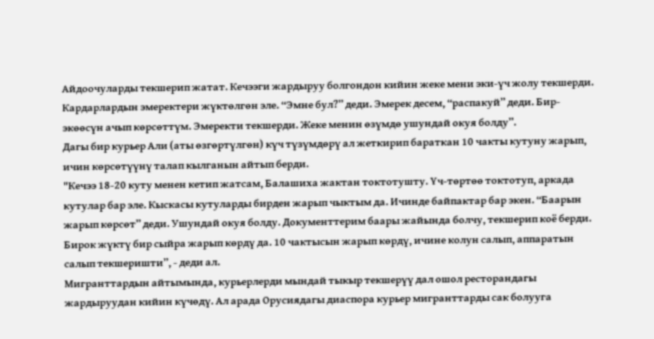Айдоочуларды текшерип жатат. Кечээги жардыруу болгондон кийин жеке мени эки-үч жолу текшерди. Кардарлардын эмеректери жүктөлгөн эле. “Эмне бул?” деди. Эмерек десем, “распакуй” деди. Бир-экөөсүн ачып көрсөттүм. Эмеректи текшерди. Жеке менин өзүмдө ушундай окуя болду”.
Дагы бир курьер Али (аты өзгөртүлгөн) күч түзүмдөрү ал жеткирип бараткан 10 чакты кутуну жарып, ичин көрсөтүүнү талап кылганын айтып берди.
"Кечээ 18-20 куту менен кетип жатсам, Балашиха жактан токтотушту. Үч-төртөө токтотуп, аркада кутулар бар эле. Кыскасы кутуларды бирден жарып чыктым да. Ичинде байпактар бар экен. “Баарын жарып көрсөт” деди. Ушундай окуя болду. Документтерим баары жайында болчу, текшерип коё берди. Бирок жүктү бир сыйра жарып көрдү да. 10 чактысын жарып көрдү, ичине колун салып, аппаратын салып текшеришти”, - деди ал.
Мигранттардын айтымында, курьерлерди мындай тыкыр текшерүү дал ошол ресторандагы жардыруудан кийин күчөдү. Ал арада Орусиядагы диаспора курьер мигранттарды сак болууга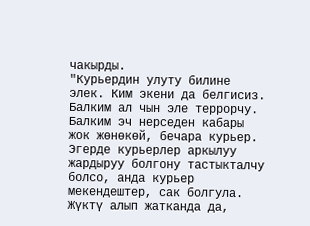чакырды.
"Курьердин улуту билине элек. Ким экени да белгисиз. Балким ал чын эле террорчу. Балким эч нерседен кабары жок жөнөкөй, бечара курьер. Эгерде курьерлер аркылуу жардыруу болгону тастыкталчу болсо, анда курьер мекендештер, сак болгула. Жүктү алып жатканда да,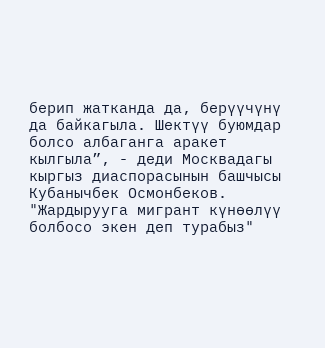берип жатканда да, берүүчүнү да байкагыла. Шектүү буюмдар болсо албаганга аракет кылгыла”, - деди Москвадагы кыргыз диаспорасынын башчысы Кубанычбек Осмонбеков.
"Жардырууга мигрант күнөөлүү болбосо экен деп турабыз"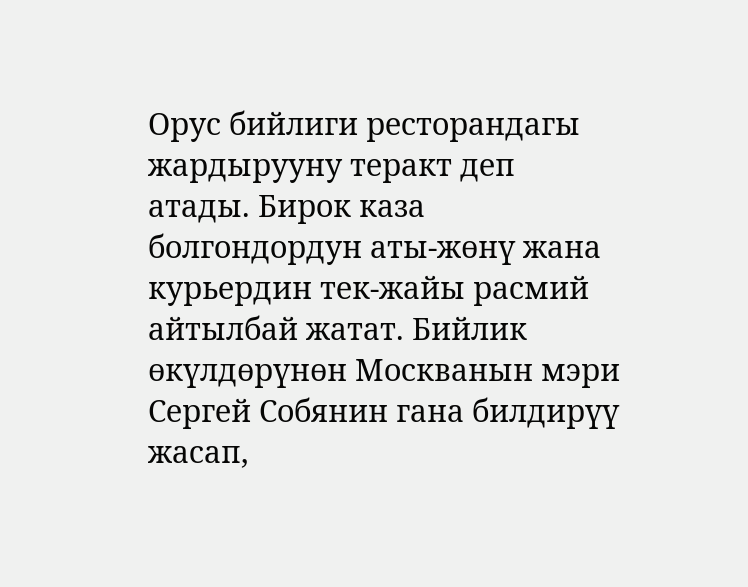Орус бийлиги ресторандагы жардырууну теракт деп атады. Бирок каза болгондордун аты-жөнү жана курьердин тек-жайы расмий айтылбай жатат. Бийлик өкүлдөрүнөн Москванын мэри Сергей Собянин гана билдирүү жасап,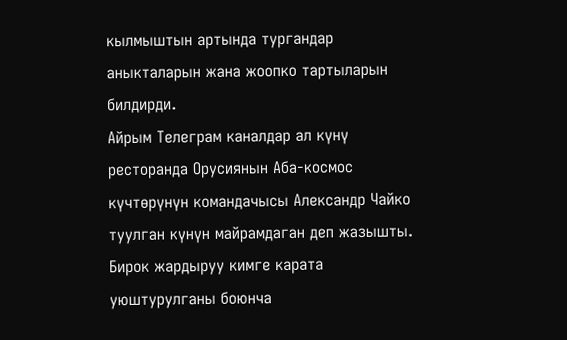кылмыштын артында тургандар аныкталарын жана жоопко тартыларын билдирди.
Айрым Телеграм каналдар ал күнү ресторанда Орусиянын Аба-космос күчтөрүнүн командачысы Александр Чайко туулган күнүн майрамдаган деп жазышты. Бирок жардыруу кимге карата уюштурулганы боюнча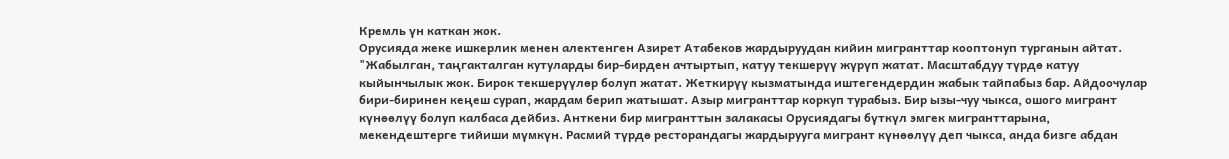Кремль үн каткан жок.
Орусияда жеке ишкерлик менен алектенген Азирет Атабеков жардыруудан кийин мигранттар кооптонуп турганын айтат.
"Жабылган, таңгакталган кутуларды бир-бирден ачтыртып, катуу текшерүү жүрүп жатат. Масштабдуу түрдө катуу кыйынчылык жок. Бирок текшерүүлөр болуп жатат. Жеткирүү кызматында иштегендердин жабык тайпабыз бар. Айдоочулар бири-биринен кеңеш сурап, жардам берип жатышат. Азыр мигранттар коркуп турабыз. Бир ызы-чуу чыкса, ошого мигрант күнөөлүү болуп калбаса дейбиз. Анткени бир мигранттын залакасы Орусиядагы бүткүл эмгек мигранттарына, мекендештерге тийиши мүмкүн. Расмий түрдө ресторандагы жардырууга мигрант күнөөлүү деп чыкса, анда бизге абдан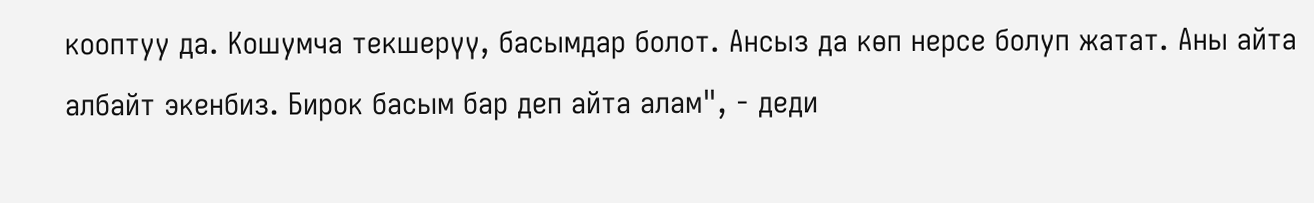кооптуу да. Кошумча текшерүү, басымдар болот. Ансыз да көп нерсе болуп жатат. Аны айта албайт экенбиз. Бирок басым бар деп айта алам", - деди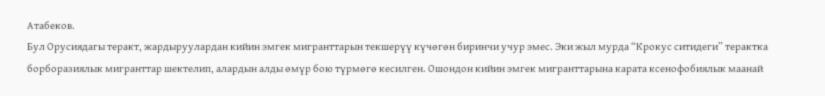Атабеков.
Бул Орусиядагы теракт, жардыруулардан кийин эмгек мигранттарын текшерүү күчөгөн биринчи учур эмес. Эки жыл мурда “Крокус ситидеги” терактка борборазиялык мигранттар шектелип, алардын алды өмүр бою түрмөгө кесилген. Ошондон кийин эмгек мигранттарына карата ксенофобиялык маанай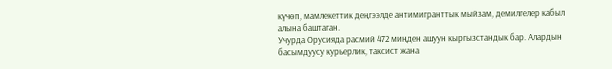күчөп, мамлекеттик деңгээлде антимигранттык мыйзам, демилгелер кабыл алына баштаган.
Учурда Орусияда расмий 472 миңден ашуун кыргызстандык бар. Алардын басымдуусу курьерлик, таксист жана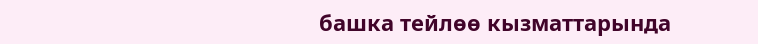башка тейлөө кызматтарында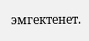эмгектенет.